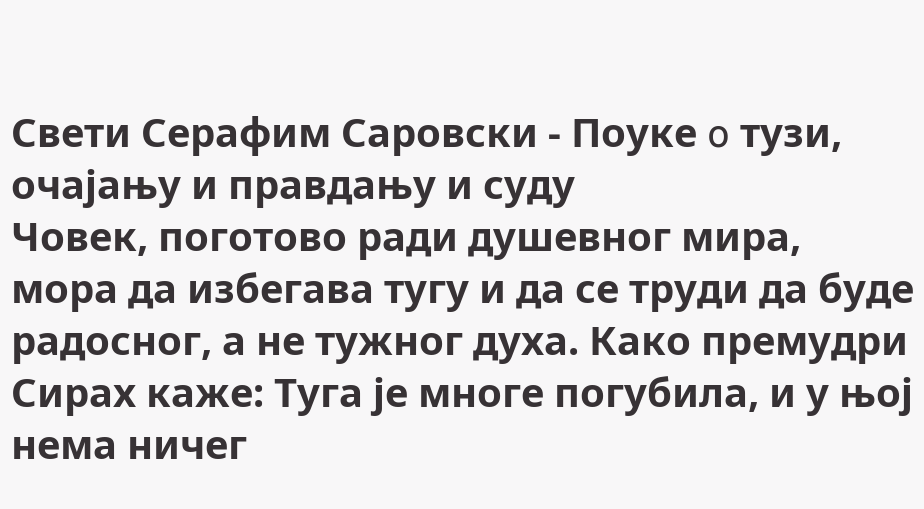Свети Серафим Саровски - Поуке o тузи, очајању и правдању и суду
Човек, поготово ради душевног мира, мора да избегава тугу и да се труди да буде радосног, а не тужног духа. Како премудри Сирах каже: Туга је многе погубила, и у њој нема ничег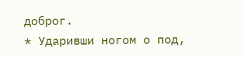доброг.
* Ударивши ногом о под,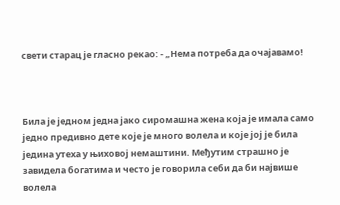свети старац је гласно рекао: - „Нема потреба да очајавамо!



Била је једном једна јако сиромашна жена која је имала само једно предивно дете које је много волела и које јој је била једина утеха у њиховој немаштини. Међутим страшно је завидела богатима и често је говорила себи да би највише волела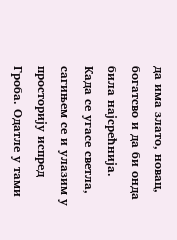да има злато, новац, богатсво и да би онда била најсрећнија.
Када се угасе светла, сагињем се и улазим у просторију испред Гроба. Одатле у тами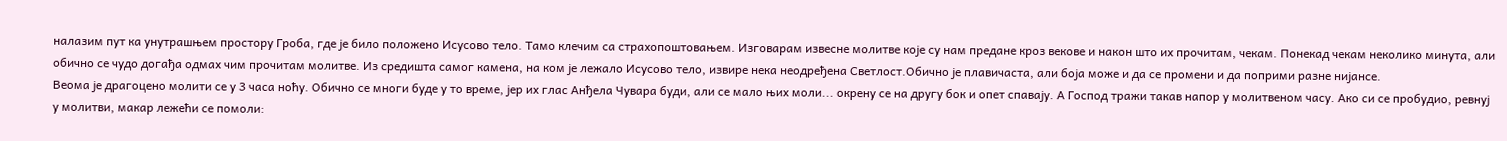налазим пут ка унутрашњем простору Гроба, где је било положено Исусово тело. Тамо клечим са страхопоштовањем. Изговарам извесне молитве које су нам предане кроз векове и након што их прочитам, чекам. Понекад чекам неколико минута, али обично се чудо догађа одмах чим прочитам молитве. Из средишта самог камена, на ком је лежало Исусово тело, извире нека неодређена Светлост.Обично је плавичаста, али боја може и да се промени и да поприми разне нијансе.
Веома је драгоцено молити се у 3 часа ноћу. Обично се многи буде у то време, јер их глас Анђела Чувара буди, али се мало њих моли... окрену се на другу бок и опет спавају. А Господ тражи такав напор у молитвеном часу. Ако си се пробудио, ревнуј у молитви, макар лежећи се помоли: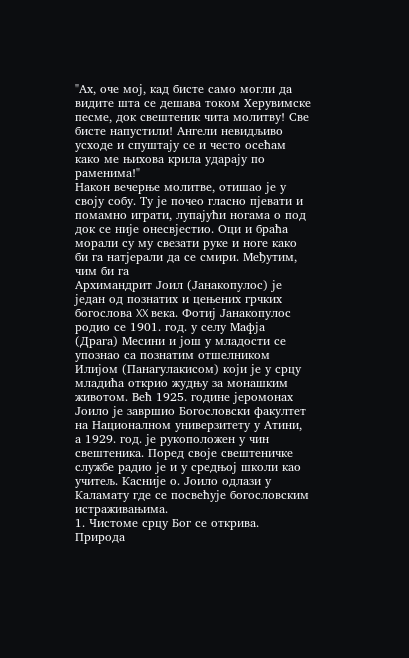"Ах, оче мој, кад бисте само могли да видите шта се дешава током Херувимске песме, док свештеник чита молитву! Све бисте напустили! Ангели невидљиво усходе и спуштају се и често осећам како ме њихова крила ударају по раменима!"
Након вечерње молитве, отишао је у своју собу. Ту је почео гласно пјевати и помамно играти, лупајући ногама о под док се није онесвјестио. Оци и браћа морали су му свезати руке и ноге како би га натјерали да се смири. Међутим, чим би га
Архимандрит Јоил (Јанакопулос) је један од познатих и цењених грчких богослова XX века. Фотиј Јанакопулос родио се 1901. год. у селу Мафја (Драга) Месини и још у младости се упознао са познатим отшелником Илијом (Панагулакисом) који је у срцу младића открио жудњу за монашким животом. Већ 1925. године јеромонах Јоило је завршио Богословски факултет на Националном универзитету у Атини, а 1929. год. је рукоположен у чин свештеника. Поред своје свештеничке службе радио је и у средњој школи као учитељ. Касније о. Јоило одлази у Каламату где се посвећује богословским истраживањима.
1. Чистоме срцу Бог се открива. Природа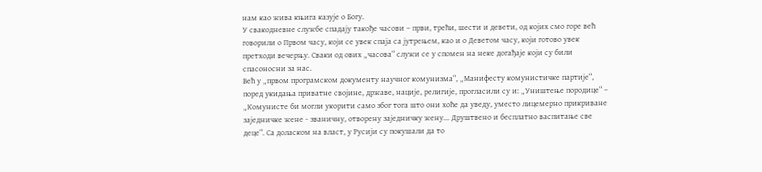нам као жива књига казује о Богу.
У свакодневне службе спадају такође часови – први, трећи, шести и девети, од којих смо горе већ говорили о Првом часу, који се увек спаја са јутрењем, као и о Деветом часу, који готово увек претходи вечерњу. Сваки од ових „часова“ служи се у спомен на неке догађаје који су били спасоносни за нас.
Већ у „првом програмском документу научног комунизма“, „Манифесту комунистичке партије“, поред укидања приватне својине, државе, нације, религије, прогласили су и: „Уништење породице“ – „Комунисте би могли укорити само због тога што они хоће да уведу, уместо лицемерно прикриване заједничке жене - званичну, отворену заједничку жену... Друштвено и бесплатно васпитање све деце“. Са доласком на власт, у Русији су покушали да то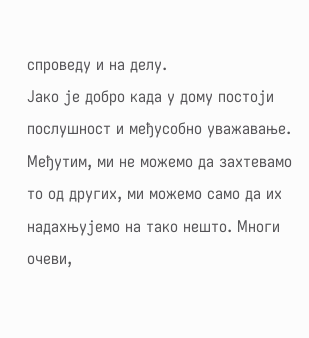спроведу и на делу.
Јако је добро када у дому постоји послушност и међусобно уважавање. Међутим, ми не можемо да захтевамо то од других, ми можемо само да их надахњујемо на тако нешто. Многи очеви,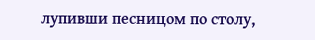лупивши песницом по столу,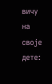вичу на своје дете: